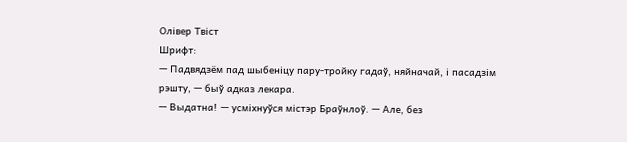Олівер Твіст
Шрифт:
— Падвядзём пад шыбеніцу пару-тройку гадаў, няйначай, і пасадзім рэшту, — быў адказ лекара.
— Выдатна! — усміхнуўся містэр Браўнлоў. — Але, без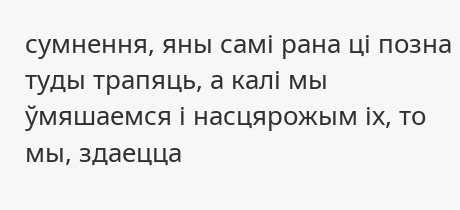сумнення, яны самі рана ці позна туды трапяць, а калі мы ўмяшаемся і насцярожым іх, то мы, здаецца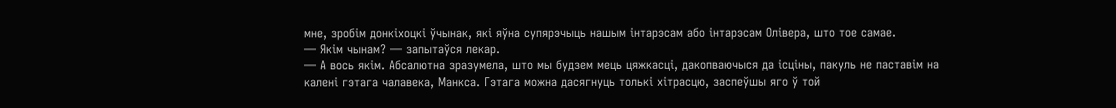мне, зробім донкіхоцкі ўчынак, які яўна супярэчыць нашым інтарэсам або інтарэсам Олівера, што тое самае.
— Якім чынам? — запытаўся лекар.
— А вось якім. Абсалютна зразумела, што мы будзем мець цяжкасці, дакопваючыся да ісціны, пакуль не паставім на калені гэтага чалавека, Манкса. Гэтага можна дасягнуць толькі хітрасцю, заспеўшы яго ў той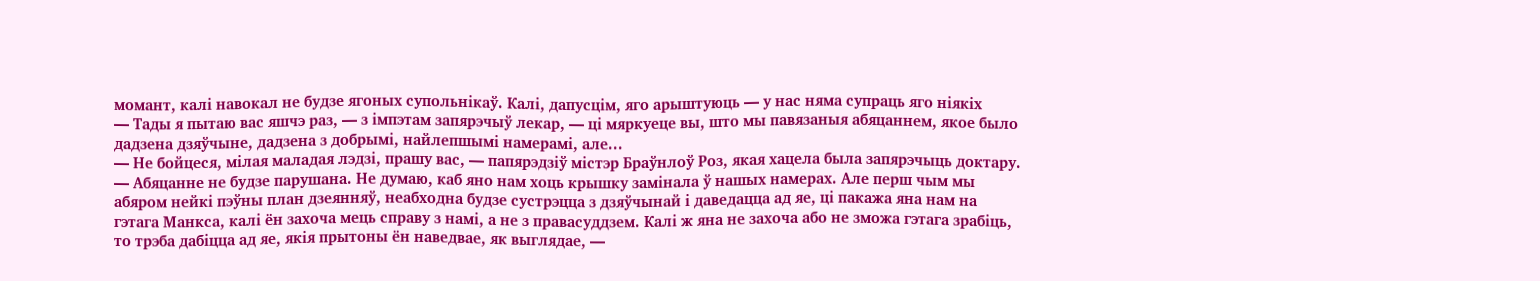момант, калі навокал не будзе ягоных супольнікаў. Калі, дапусцім, яго арыштуюць — у нас няма супраць яго ніякіх
— Тады я пытаю вас яшчэ раз, — з імпэтам запярэчыў лекар, — ці мяркуеце вы, што мы павязаныя абяцаннем, якое было дадзена дзяўчыне, дадзена з добрымі, найлепшымі намерамі, але...
— Не бойцеся, мілая маладая лэдзі, прашу вас, — папярэдзіў містэр Браўнлоў Роз, якая хацела была запярэчыць доктару. — Абяцанне не будзе парушана. Не думаю, каб яно нам хоць крышку замінала ў нашых намерах. Але перш чым мы абяром нейкі пэўны план дзеянняў, неабходна будзе сустрэцца з дзяўчынай і даведацца ад яе, ці пакажа яна нам на гэтага Манкса, калі ён захоча мець справу з намі, а не з правасуддзем. Калі ж яна не захоча або не зможа гэтага зрабіць, то трэба дабіцца ад яе, якія прытоны ён наведвае, як выглядае, —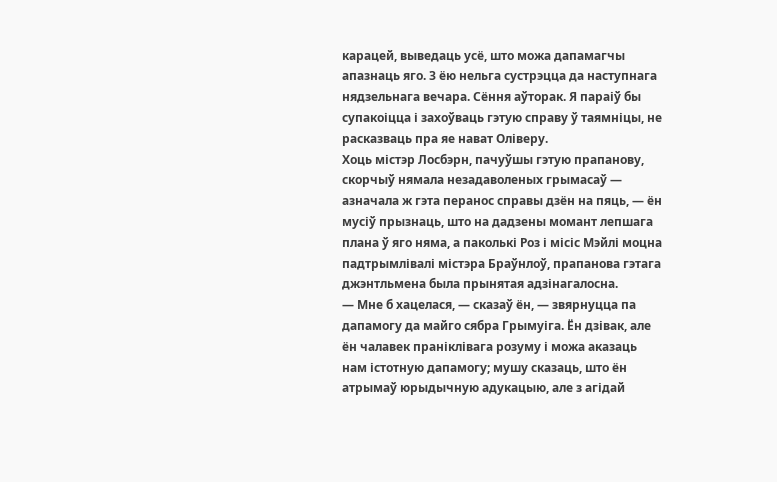карацей, выведаць усё, што можа дапамагчы апазнаць яго. З ёю нельга сустрэцца да наступнага нядзельнага вечара. Сёння аўторак. Я параіў бы супакоіцца і захоўваць гэтую справу ў таямніцы, не расказваць пра яе нават Оліверу.
Хоць містэр Лосбэрн, пачуўшы гэтую прапанову, скорчыў нямала незадаволеных грымасаў — азначала ж гэта перанос справы дзён на пяць, — ён мусіў прызнаць, што на дадзены момант лепшага плана ў яго няма, а паколькі Роз і місіс Мэйлі моцна падтрымлівалі містэра Браўнлоў, прапанова гэтага джэнтльмена была прынятая адзінагалосна.
— Мне б хацелася, — сказаў ён, — звярнуцца па дапамогу да майго сябра Грымуіга. Ён дзівак, але ён чалавек праніклівага розуму і можа аказаць нам істотную дапамогу; мушу сказаць, што ён атрымаў юрыдычную адукацыю, але з агідай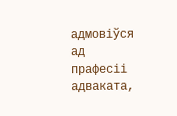адмовіўся ад прафесіі адваката,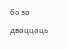бо за дваццаць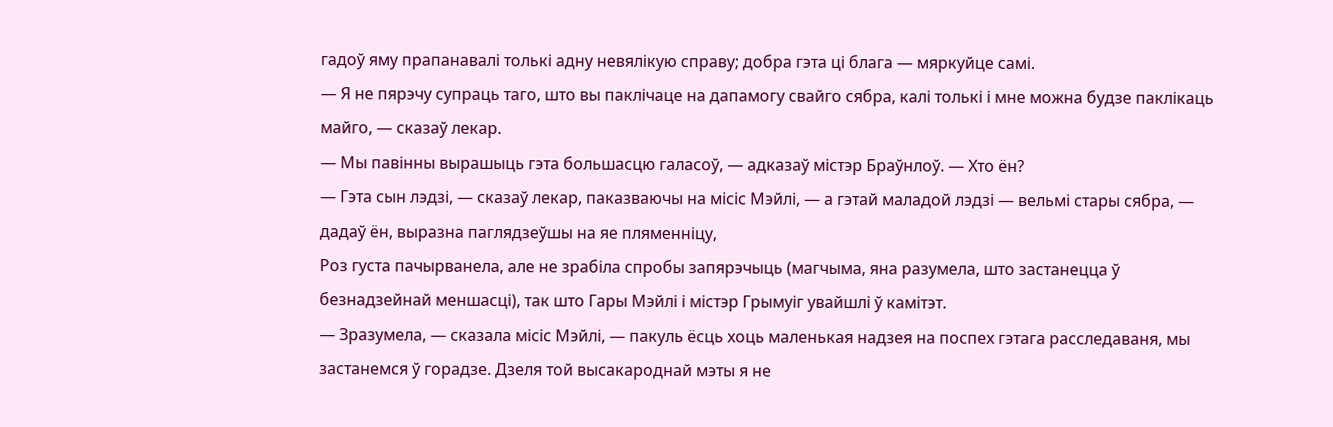гадоў яму прапанавалі толькі адну невялікую справу; добра гэта ці блага — мяркуйце самі.
— Я не пярэчу супраць таго, што вы паклічаце на дапамогу свайго сябра, калі толькі і мне можна будзе паклікаць майго, — сказаў лекар.
— Мы павінны вырашыць гэта большасцю галасоў, — адказаў містэр Браўнлоў. — Хто ён?
— Гэта сын лэдзі, — сказаў лекар, паказваючы на місіс Мэйлі, — а гэтай маладой лэдзі — вельмі стары сябра, — дадаў ён, выразна паглядзеўшы на яе пляменніцу,
Роз густа пачырванела, але не зрабіла спробы запярэчыць (магчыма, яна разумела, што застанецца ў безнадзейнай меншасці), так што Гары Мэйлі і містэр Грымуіг увайшлі ў камітэт.
— Зразумела, — сказала місіс Мэйлі, — пакуль ёсць хоць маленькая надзея на поспех гэтага расследаваня, мы застанемся ў горадзе. Дзеля той высакароднай мэты я не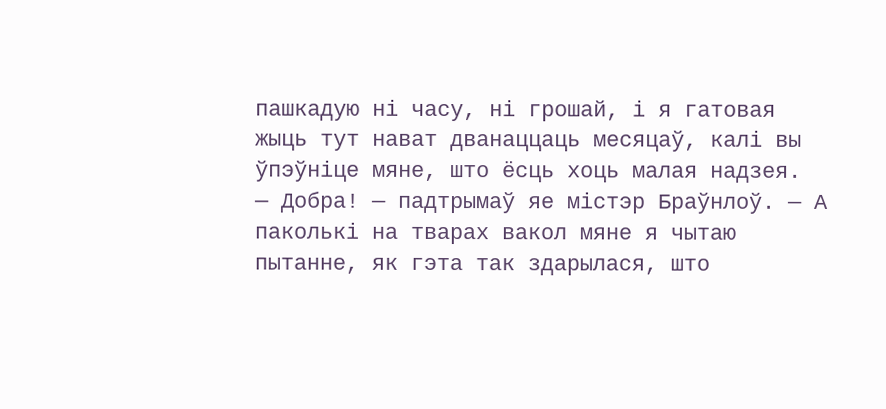пашкадую ні часу, ні грошай, і я гатовая жыць тут нават дванаццаць месяцаў, калі вы ўпэўніце мяне, што ёсць хоць малая надзея.
— Добра! — падтрымаў яе містэр Браўнлоў. — А паколькі на тварах вакол мяне я чытаю пытанне, як гэта так здарылася, што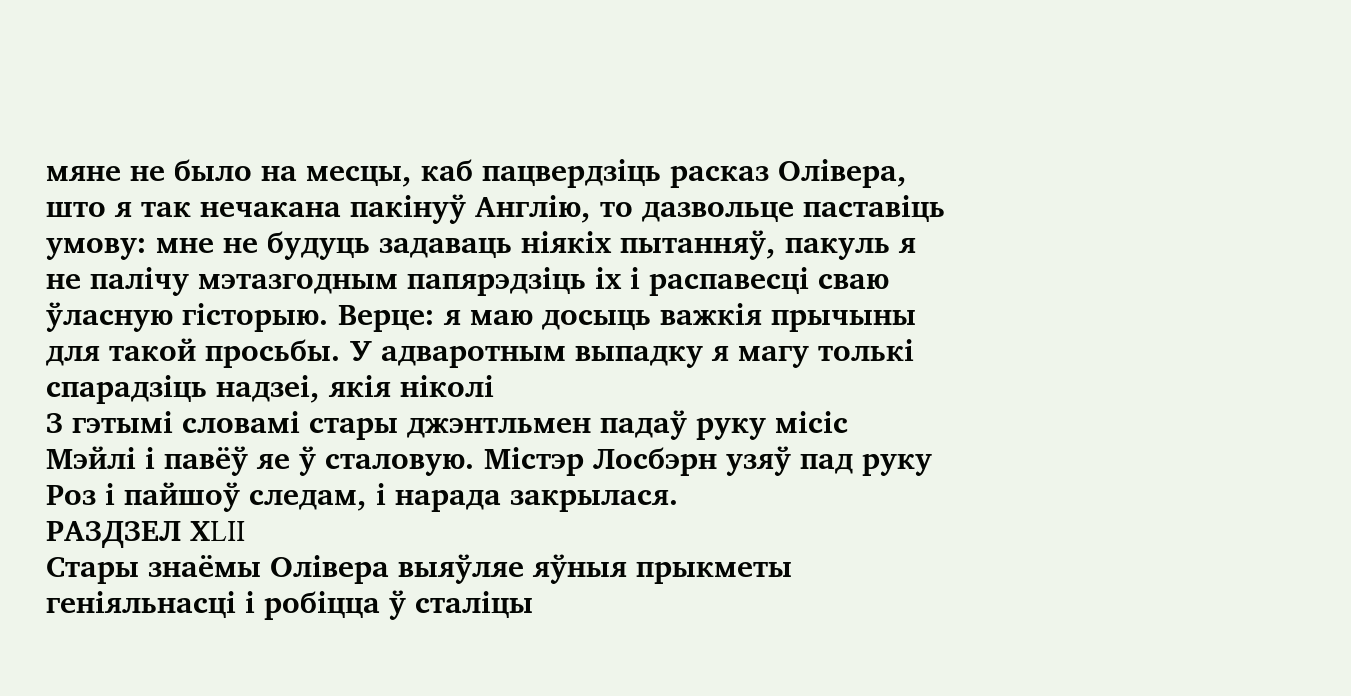мяне не было на месцы, каб пацвердзіць расказ Олівера, што я так нечакана пакінуў Англію, то дазвольце паставіць умову: мне не будуць задаваць ніякіх пытанняў, пакуль я не палічу мэтазгодным папярэдзіць іх і распавесці сваю ўласную гісторыю. Верце: я маю досыць важкія прычыны для такой просьбы. У адваротным выпадку я магу толькі спарадзіць надзеі, якія ніколі
З гэтымі словамі стары джэнтльмен падаў руку місіс Мэйлі і павёў яе ў сталовую. Містэр Лосбэрн узяў пад руку Роз і пайшоў следам, і нарада закрылася.
РАЗДЗЕЛ ХLII
Стары знаёмы Олівера выяўляе яўныя прыкметы геніяльнасці і робіцца ў сталіцы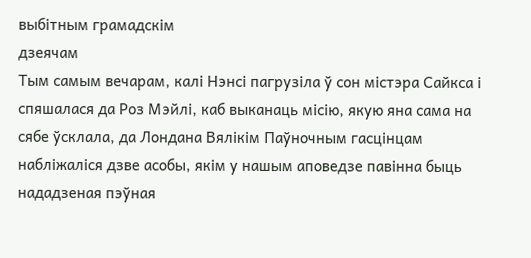выбітным грамадскім
дзеячам
Тым самым вечарам, калі Нэнсі пагрузіла ў сон містэра Сайкса і спяшалася да Роз Мэйлі, каб выканаць місію, якую яна сама на сябе ўсклала, да Лондана Вялікім Паўночным гасцінцам набліжаліся дзве асобы, якім у нашым аповедзе павінна быць нададзеная пэўная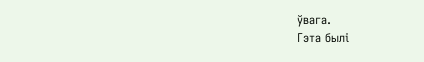ўвага.
Гэта былі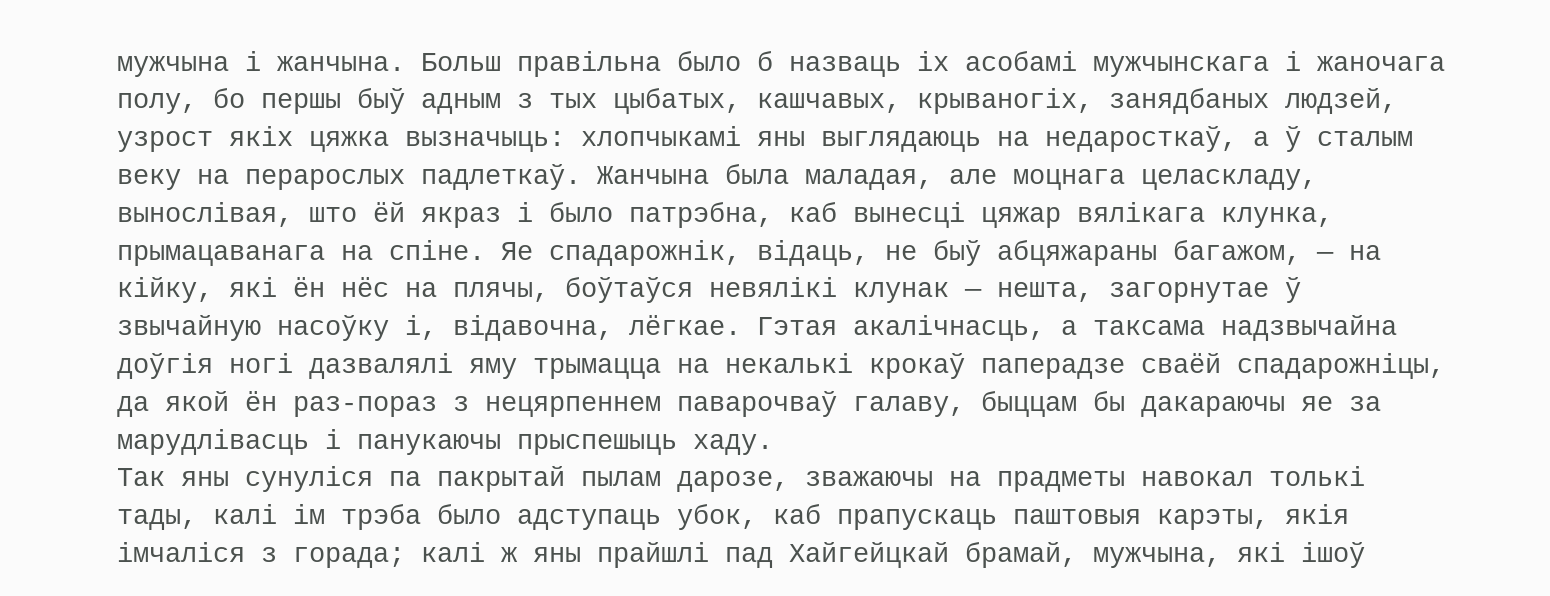мужчына і жанчына. Больш правільна было б назваць іх асобамі мужчынскага і жаночага полу, бо першы быў адным з тых цыбатых, кашчавых, крываногіх, занядбаных людзей, узрост якіх цяжка вызначыць: хлопчыкамі яны выглядаюць на недаросткаў, а ў сталым веку на перарослых падлеткаў. Жанчына была маладая, але моцнага целаскладу, вынослівая, што ёй якраз і было патрэбна, каб вынесці цяжар вялікага клунка, прымацаванага на спіне. Яе спадарожнік, відаць, не быў абцяжараны багажом, — на кійку, які ён нёс на плячы, боўтаўся невялікі клунак — нешта, загорнутае ў звычайную насоўку і, відавочна, лёгкае. Гэтая акалічнасць, а таксама надзвычайна доўгія ногі дазвалялі яму трымацца на некалькі крокаў паперадзе сваёй спадарожніцы, да якой ён раз-пораз з нецярпеннем паварочваў галаву, быццам бы дакараючы яе за марудлівасць і панукаючы прыспешыць хаду.
Так яны сунуліся па пакрытай пылам дарозе, зважаючы на прадметы навокал толькі тады, калі ім трэба было адступаць убок, каб прапускаць паштовыя карэты, якія імчаліся з горада; калі ж яны прайшлі пад Хайгейцкай брамай, мужчына, які ішоў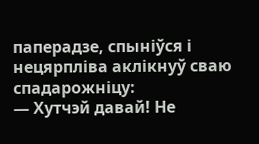паперадзе, спыніўся і нецярпліва аклікнуў сваю спадарожніцу:
— Хутчэй давай! Не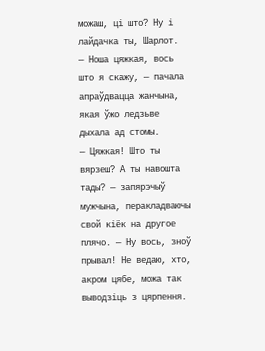можаш, ці што? Ну і лайдачка ты, Шарлот.
— Ноша цяжкая, вось што я скажу, — пачала апраўдвацца жанчына, якая ўжо ледзьве дыхала ад стомы.
— Цяжкая! Што ты вярзеш? А ты навошта тады? — запярэчыў мужчына, перакладваючы свой кіёк на другое плячо. — Ну вось, зноў прывал! Не ведаю, хто, акром цябе, можа так выводзіць з цярпення.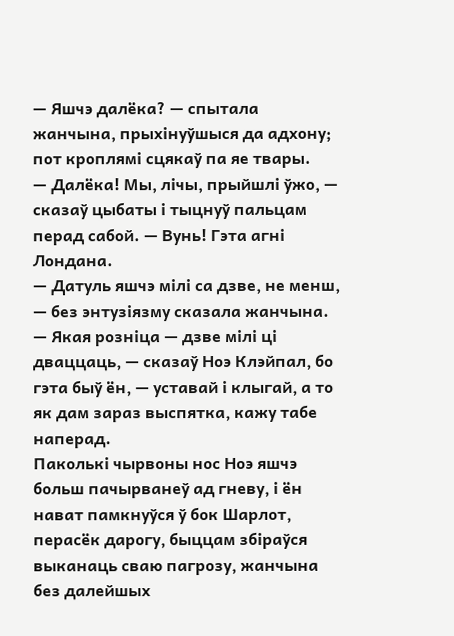— Яшчэ далёка? — спытала жанчына, прыхінуўшыся да адхону; пот кроплямі сцякаў па яе твары.
— Далёка! Мы, лічы, прыйшлі ўжо, — сказаў цыбаты і тыцнуў пальцам перад сабой. — Вунь! Гэта агні Лондана.
— Датуль яшчэ мілі са дзве, не менш, — без энтузіязму сказала жанчына.
— Якая розніца — дзве мілі ці дваццаць, — сказаў Ноэ Клэйпал, бо гэта быў ён, — уставай і клыгай, а то як дам зараз выспятка, кажу табе наперад.
Паколькі чырвоны нос Ноэ яшчэ больш пачырванеў ад гневу, і ён нават памкнуўся ў бок Шарлот, перасёк дарогу, быццам збіраўся выканаць сваю пагрозу, жанчына без далейшых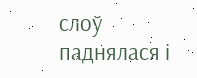слоў паднялася і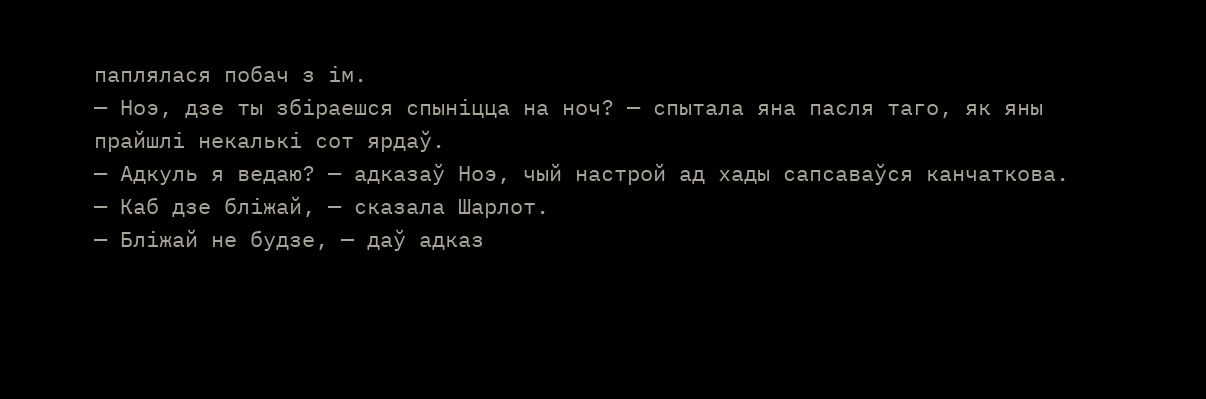паплялася побач з ім.
— Ноэ, дзе ты збіраешся спыніцца на ноч? — спытала яна пасля таго, як яны прайшлі некалькі сот ярдаў.
— Адкуль я ведаю? — адказаў Ноэ, чый настрой ад хады сапсаваўся канчаткова.
— Каб дзе бліжай, — сказала Шарлот.
— Бліжай не будзе, — даў адказ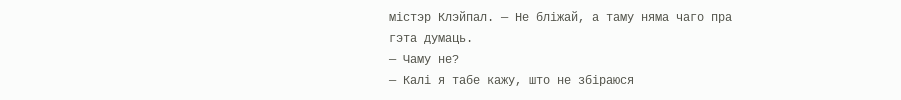містэр Клэйпал. — Не бліжай, а таму няма чаго пра гэта думаць.
— Чаму не?
— Калі я табе кажу, што не збіраюся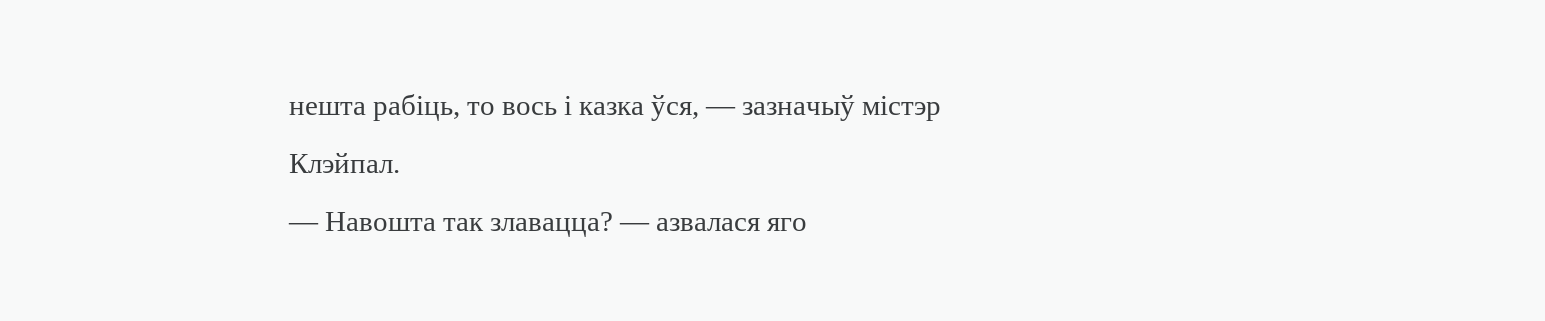нешта рабіць, то вось і казка ўся, — зазначыў містэр Клэйпал.
— Навошта так злавацца? — азвалася яго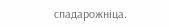спадарожніца.